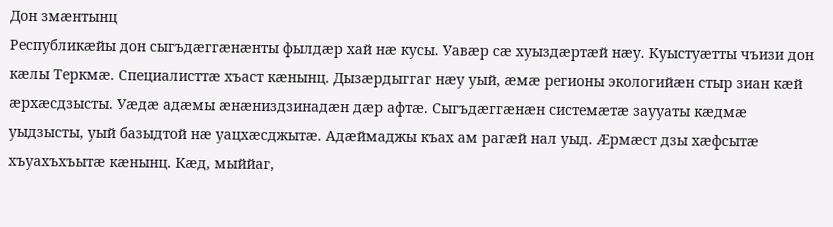Дон змæнтынц
Республикæйы дон сыгъдæггæнæнты фылдæр хай нæ кусы. Уавæр сæ хуыздæртæй нæу. Куыстуæтты чъизи дон кæлы Теркмæ. Специалисттæ хъаст кæнынц. Дызæрдыггаг нæу уый, æмæ регионы экологийæн стыр зиан кæй æрхæсдзысты. Уæдæ адæмы æнæниздзинадæн дæр афтæ. Сыгъдæггæнæн системæтæ заууаты кæдмæ уыдзысты, уый базыдтой нæ уацхæсджытæ. Адæймаджы къах ам рагæй нал уыд. Æрмæст дзы хæфсытæ хъуахъхъытæ кæнынц. Кæд, мыййаг,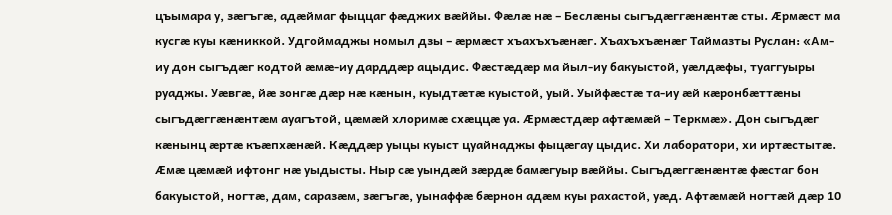цъымара у, зæгъгæ, адæймаг фыццаг фæджих вæййы. Фæлæ нæ – Беслæны сыгъдæггæнæнтæ сты. Æрмæст ма кусгæ куы кæниккой. Удгоймаджы номыл дзы – æрмæст хъахъхъæнæг. Хъахъхъæнæг Таймазты Руслан: «Ам-иу дон сыгъдæг кодтой æмæ-иу дарддæр ацыдис. Фæстæдæр ма йыл-иу бакуыстой, уæлдæфы, туаггуыры руаджы. Уæвгæ, йæ зонгæ дæр нæ кæнын, куыдтæтæ куыстой, уый. Уыйфæстæ та-иу æй кæронбæттæны сыгъдæггæнæнтæм ауагътой, цæмæй хлоримæ схæццæ уа. Æрмæстдæр афтæмæй – Теркмæ». Дон сыгъдæг кæнынц æртæ къæпхæнæй. Кæддæр уыцы куыст цуайнаджы фыцæгау цыдис. Хи лаборатори, хи иртæстытæ. Æмæ цæмæй ифтонг нæ уыдысты. Ныр сæ уындæй зæрдæ бамæгуыр вæййы. Сыгъдæггæнæнтæ фæстаг бон бакуыстой, ногтæ, дам, саразæм, зæгъгæ, уынаффæ бæрнон адæм куы рахастой, уæд. Афтæмæй ногтæй дæр 10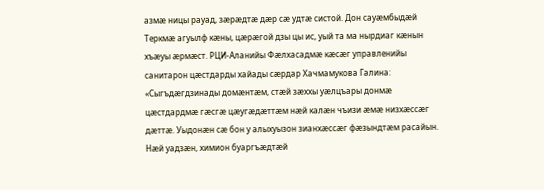азмæ ницы рауад, зæрæдтæ дæр сæ удтæ систой. Дон сауæмбыдæй Теркмæ агуылф кæны, цæрæгой дзы цы ис, уый та ма нырдиаг кæнын хъæуы æрмæст. РЦИ-Аланийы Фæлхасадмæ кæсæг управленийы санитарон цæстдарды хайады сæрдар Хачмамукова Галина: «Сыгъдæгдзинады домæнтæм, стæй зæххы уæлцъары донмæ цæстдардмæ гæсгæ цæугæдæттæм нæй калæн чъизи æмæ низхæссæг дæттæ. Уыдонæн сæ бон у алыхуызон зианхæссæг фæзындтæм расайын. Нæй уадзæн, химион буаргъæдтæй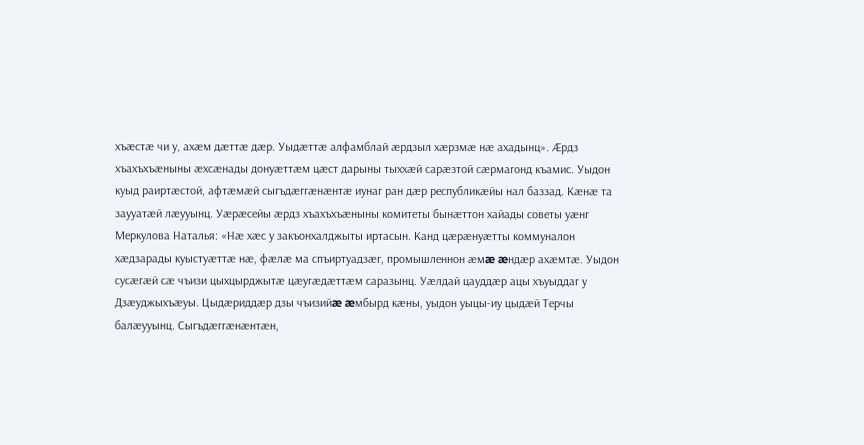хъæстæ чи у, ахæм дæттæ дæр. Уыдæттæ алфамблай æрдзыл хæрзмæ нæ ахадынц». Æрдз хъахъхъæныны æхсæнады донуæттæм цæст дарыны тыххæй сарæзтой сæрмагонд къамис. Уыдон куыд раиртæстой, афтæмæй сыгъдæггæнæнтæ иунаг ран дæр республикæйы нал баззад. Кæнæ та заууатæй лæууынц. Уæрæсейы æрдз хъахъхъæныны комитеты бынæттон хайады советы уæнг Меркулова Наталья: «Нæ хæс у закъонхалджыты иртасын. Канд цæрæнуæтты коммуналон хæдзарады куыстуæттæ нæ, фæлæ ма спъиртуадзæг, промышленнон æмæ æндæр ахæмтæ. Уыдон сусæгæй сæ чъизи цыхцырджытæ цæугæдæттæм саразынц. Уæлдай цауддæр ацы хъуыддаг у Дзæуджыхъæуы. Цыдæриддæр дзы чъизийæ æмбырд кæны, уыдон уыцы-иу цыдæй Терчы балæууынц. Сыгъдæггæнæнтæн,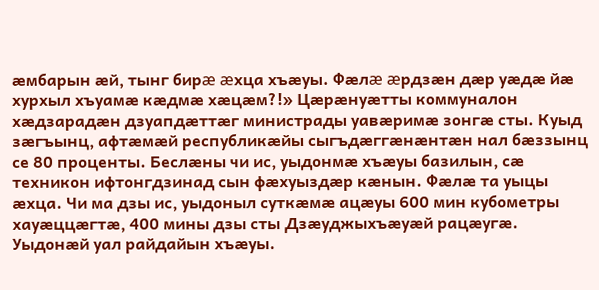æмбарын æй, тынг бирæ æхца хъæуы. Фæлæ æрдзæн дæр уæдæ йæ хурхыл хъуамæ кæдмæ хæцæм?!» Цæрæнуæтты коммуналон хæдзарадæн дзуапдæттæг министрады уавæримæ зонгæ сты. Куыд зæгъынц, афтæмæй республикæйы сыгъдæггæнæнтæн нал бæззынц се 80 проценты. Беслæны чи ис, уыдонмæ хъæуы базилын, сæ техникон ифтонгдзинад сын фæхуыздæр кæнын. Фæлæ та уыцы æхца. Чи ма дзы ис, уыдоныл суткæмæ ацæуы 600 мин кубометры хауæццæгтæ, 400 мины дзы сты Дзæуджыхъæуæй рацæугæ. Уыдонæй уал райдайын хъæуы.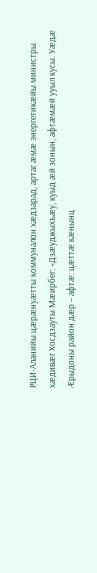РЦИ-Аланийы цæрæнуæтты коммуналон хæдзарад, артаг æмæ энергетикæйы министры хæдивæг Хосдзауты Мæирбег: «Дзæуджыхъæу, куыд æй зонын, афтæмæй ууыл кусы. Уæдæ Æрыдоны район дæр – афтæ: цæттæ кæнынц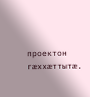проектон гæххæттытæ.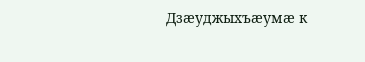Дзæуджыхъæумæ к